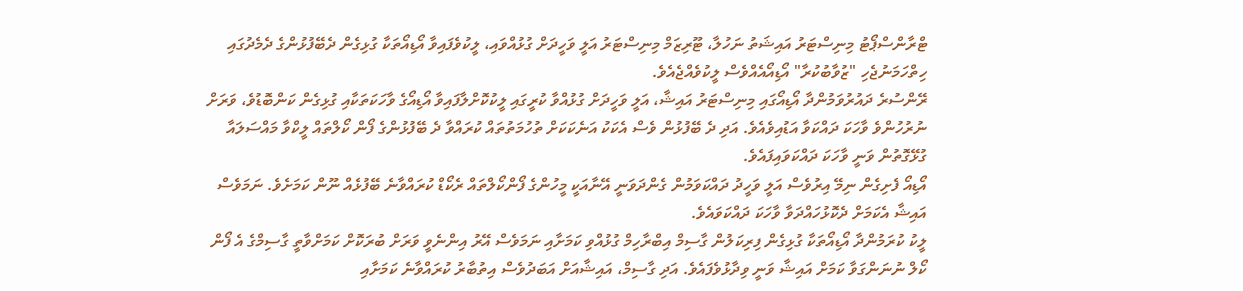ޓްރާންސްޕޯޓު މިނިސްޓަރު އައިޝަތު ނަހުލާ، ޓޫރިޒަމް މިނިސްޓަރު އަލީ ވަހީދަށް ގުޅުއްވައި، ލީކުވެފައިވާ އޯޑިއޯތަކާ ގުޅިގެން ދެބޭފުޅުންގެ ދެމެދުގައި ހިތްހަމަނުޖެހި "ޒުވާބުކުރާ" އޯޑިއޯއެއްވެސް ލީކުވެއްޖެއެވެ.
ރޭންސުރެ ދައުރުވަމުންދާ އޯޑިއޯގައި މިނިސްޓަރު އައިޝާ، އަލީ ވަހީދަށް ގުޅުއްވާ ކުރީގައި ލީކުކޮށްލާފައިވާ އޯޑިއޯގެ ވާހަކަތަކާއި ގުޅިގެން ކަންބޮޑުވެ، ވަރަށް ނުރުހުންވެ ވާހަކަ ދައްކަވާ އަޑުއިވެއެވެ. އަދި ދެ ބޭފުޅުން ވެސް އެކަކު އަނެކަކަށް ތުހުމަތުތައް ކުރައްވާ ދެ ބޭފުޅުންގެ ފޯން ކޯލްތައް ލީކްވާ މައްސަލައާ ގުޅޭގޮތުން ވަނީ ވާހަކަ ދައްކަވައިފައެވެ.
އޯޑިއޯ ފެށިގެން ނިމޭ އިރުވެސް އަލީ ވަހީދު ދައްކަވަމުން ގެންދަވަނީ އޭނާއަކީ މީހުންގެ ފޯންކޯލްތައް ރެކޯޑް ކުރައްވާނެ ބޭފުޅެއް ނޫން ކަމަށެވެ. ނަމަވެސް އައިޝާ އެކަމަށް ދެކޮޅުހައްދަވާ ވާހަކަ ދައްކަވައެވެ.
ލީކު ކުރަމުންދާ އޯޑިއޯތަކާ ގުޅިގެން ފިރިކަލުން ގާސިމް އިބްރާހިމް ގުޅުއްވި ކަމަށާއި ނަމަވެސް އޭރު އިންނެވީ ވަރަށް ބުރަކޮށް ކަމަށްވާތީ ގާސިމްގެ އެ ފޯން ކޯލް ނުނަންގަވާ ކަމަށް އައިޝާ ވަނީ ވިދާޅުވެފައެވެ. އަދި ގާސިމް، އައިޝާއަށް އަބަދުވެސް އިތުބާރު ކުރައްވާނެ ކަމަށާއި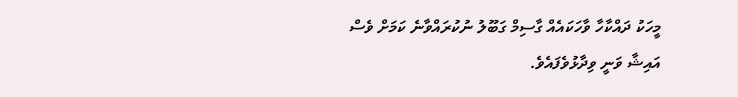މީހަކު ދައްކާހާ ވާހަކައެއް ގާސިމް ގަބޫލު ނުކުރައްވާނެ ކަމަށް ވެސް އައިޝާ ވަނީ ވިދާޅުވެފައެވެ.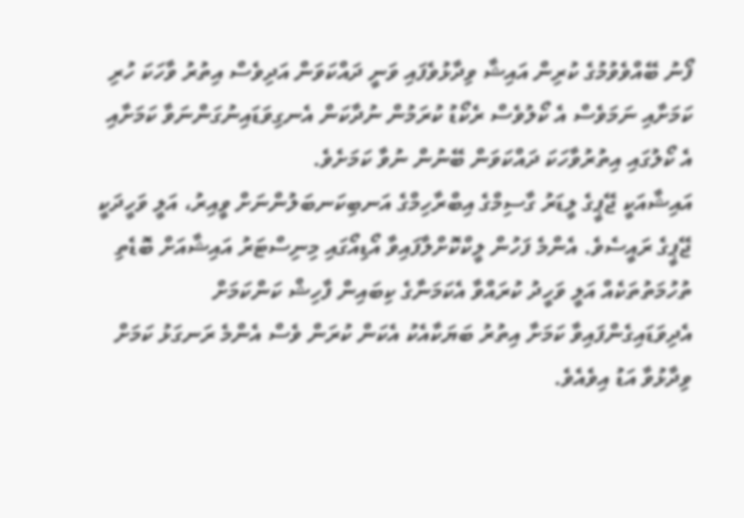ފޯނު ބޭއްވެވުމުގެ ކުރިން އައިޝާ ވިދާޅުވެފައި ވަނީ ދައްކަވަން އަދިވެސް އިތުރު ވާހަކަ ހުރި ކަމަށާއި ނަމަވެސް އެ ކޯލުވެސް ރެކޯޑު ކުރަމުން ނުދާކަން އެނގިވަޑައިނުގަންނަވާ ކަމަށާއި އެ ކޯލުގައި އިތުރުވާހަކަ ދައްކަވަން ބޭނުން ނުވާ ކަމަށެވެ.
އައިޝާއަކީ ޖޭޕީގެ ލީޑަރު ގާސިމްގެ އިބްރާހިމްގެ އަނބިކަނބަލުންނަށް ވީއިރު، އަލީ ވަހީދަކީ ޖޭޕީގެ ރައީސެވެ. އެންމެ ފަހުން ލީކްކޮށްލާފައިވާ އޯޑިއޯގައި މިނިސްޓަރު އައިޝާއަށް ބޮޑެތި ތުހުމަތުތަކެއް އަލީ ވަހީދު ކުރައްވާ އެކަމަނާގެ ކިބައިން ފާހިޝް ކަންކަމަށް އެދިވަޑައިގެންފައިވާ ކަމަށާ އިތުރު ބަޔަކާއެކު އެކަން ކުރަން ވެސް އެންމެ ރަނގަޅު ކަމަށް ވިދާޅުވާ އަޑު އިވެއެވެ.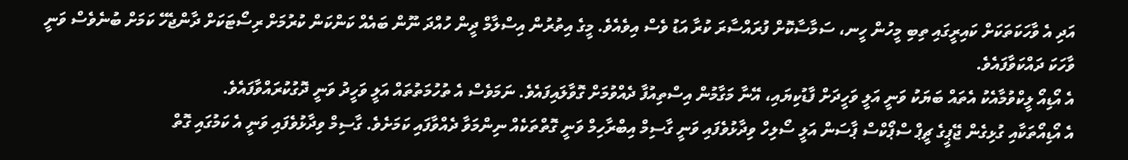އަދި އެ ވާހަކަތަކަށް ކައިރީގައި ތިބި މީހުން ހީނ، ސަމާސާކޮށް ފުރައްސާރަ ކުރާ އަޑު ވެސް އިވެއެވެ. މީގެ އިތުރުން އިސްލާމް ދީން ހުއްދަ ނޫން ބައެއް ކަންކަން ކުރުމަށް ރިސޯޓަކަށް ދާންޖެހޭ ކަމަށް ބުނެވެސް ވަނީ ވާހަކަ ދައްކަވާފައެވެ.
އެ އޯޑިއޯ ލީކްވުމާއެކު އެތައް ބަޔަކު ވަނީ އަލީ ވަހީދަށް ފާޑުކިޔައި، އޭނާ މަގާމުން އިސްތިއުފާ ދެއްވުމަށް ގޮވާލައިފައެވެ. ނަމަވެސް އެ ތުހުމަތުތައް އަލީ ވަހީދު ވަނީ ދޮގުކުރައްވާފައެވެ.
އެ އޯޑިއޯތަކާއި ގުޅިގެން ޖޭޕީގެ ޗީޕް ސްޕޯކްސް ޕާސަން އަލީ ސޯލިހް ވިދާޅުވެފައި ވަނީ ގާސިމް އިބްރާހިމް ވަނީ ގޮތްތަކެއް ނިންމަވާ ދެއްވާފައި ކަމަށެވެ. ގާސިމް ވިދާޅުވެފައި ވަނީ އެ ކަމުގައި ގޮތް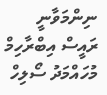ނިންމަވާނީ ރައީސް އިބްރާހިމް މުހައްމަދު ސޯލިހް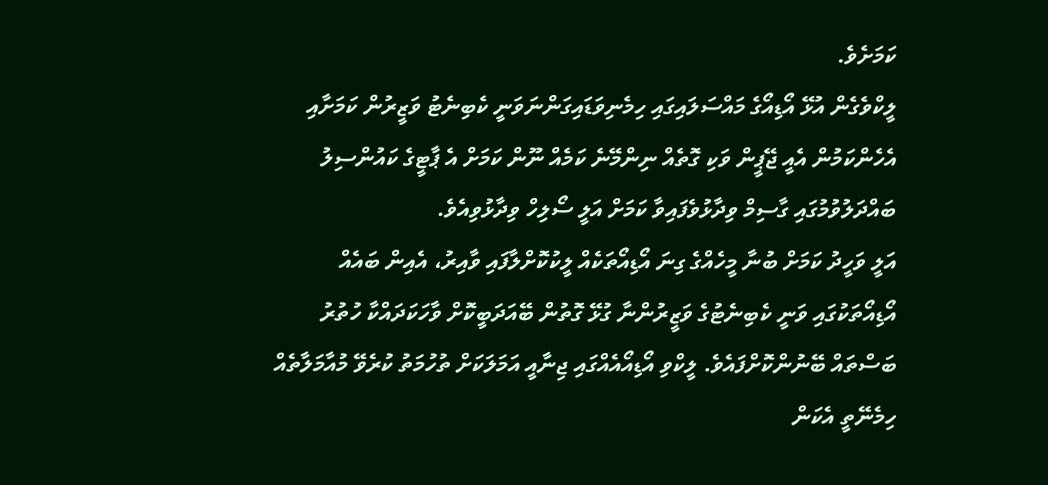ކަމަށެވެ.
ލީކްވެގެން އުޅޭ އޯޑިއޯގެ މައްސަލައިގައި ހިމެނިވަޑައިގަންނަވަނީ ކެބިނެޓު ވަޒީރުން ކަމަށާއި އެހެންކަމުން އެއީ ޖޭޕީން ވަކި ގޮތެއް ނިންމޭނެ ކަމެއް ނޫން ކަމަށް އެ ޕާޓީގެ ކައުންސިލު ބައްދަލުވުމުގައި ގާސިމް ވިދާޅުވެފައިވާ ކަމަށް އަލީ ސޯލިހް ވިދާޅުވިއެވެ.
އަލީ ވަހީދު ކަމަށް ބުނާ މީހެއްގެ ގިނަ އޯޑިއޯތަކެއް ލީކުކޮށްލާފައި ވާއިރު، އެއިން ބައެއް އޯޑިއޯތަކުގައި ވަނީ ކެބިނެޓުގެ ވަޒީރުންނާ ގުޅޭ ގޮތުން ބޭއަދަބީކޮށް ވާހަކަދައްކާ ހުތުރު ބަސްތައް ބޭނުންކޮށްފައެވެ. ލީކްވި އޯޑިއޯއެއްގައި ޖިނާއީ އަމަލަކަށް ތުހުމަތު ކުރެވޭ މުއާމަލާތެއް ހިމެނޭތީ އެކަން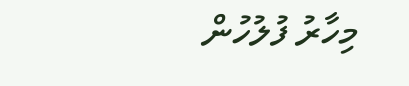މިހާރު ފުލުހުން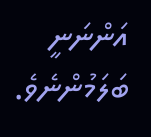އަންނަނީ ބަލަމުންނެވެ.